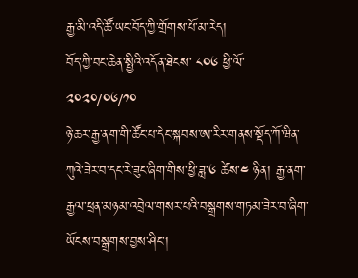རྒྱ་མི་འདི་ཚོ་ཡང་བོད་ཀྱི་གྲོགས་པོ་མ་རེད།
བོད་ཀྱི་བང་ཆེན་སྤྱིའི་འདོན་ཐེངས་ ༨༠༦ ཕྱི་ལོ་ ༢༠༢༠/༠༦/༡༠
ཉེ་ཆར་རྒྱ་ནག་གི་ཚོང་པ་དེང་སྐབས་ཨ་རིར་གནས་སྡོད་ཀོ་ཝིན་ཀུའེ་ཟེར་བ་དང་རེ་ཟུང་ཞིག་གིས་ཕྱི་ཟླ་༦ ཚེས་༤ ཉིན། རྒྱ་ནག་རྒྱལ་ཕྲན་མཉམ་འབྲེལ་གསར་པའི་བསྒྲགས་གཏམ་ཟེར་བ་ཞིག་ཡོངས་བསྒྲགས་བྱས་ཤིང་།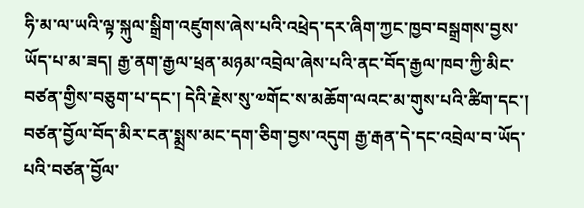ཧི་མ་ལ་ཡའི་ལྟ་སྐུལ་སྒྲིག་འཛུགས་ཞེས་པའི་འཕྲེད་དར་ཞིག་ཀྱང་ཁྱབ་བསྒྲགས་བྱས་ཡོད་པ་མ་ཟད། རྒྱ་ནག་རྒྱལ་ཕྲན་མཉམ་འབྲེལ་ཞེས་པའི་ནང་བོད་རྒྱལ་ཁབ་ཀྱི་མིང་བཙན་གྱིས་བཅུག་པ་དང་། དེའི་རྗེས་སུ་༧གོང་ས་མཆོག་ལའང་མ་གུས་པའི་ཚིག་དང་། བཙན་བྱོལ་བོད་མིར་ངན་སྨྲས་མང་དག་ཅིག་བྱས་འདུག རྒྱ་རྒན་དེ་དང་འབྲེལ་བ་ཡོད་པའི་བཙན་བྱོལ་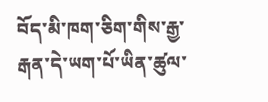བོད་མི་ཁག་ཅིག་གིས་རྒྱ་རྒན་དེ་ཡག་པོ་ཡིན་ཚུལ་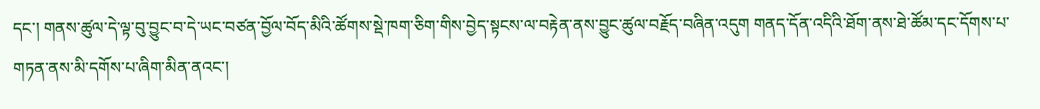དང་། གནས་ཚུལ་དེ་ལྟ་བུ་བྱུང་བ་དེ་ཡང་བཙན་བྱོལ་བོད་མིའི་ཚོགས་སྡེ་ཁག་ཅིག་གིས་བྱེད་སྟངས་ལ་བརྟེན་ནས་བྱུང་ཚུལ་བརྗོད་བཞིན་འདུག གནད་དོན་འདིའི་ཐོག་ནས་ཐེ་ཚོམ་དང་དོགས་པ་གཏན་ནས་མི་དགོས་པ་ཞིག་མིན་ནའང་།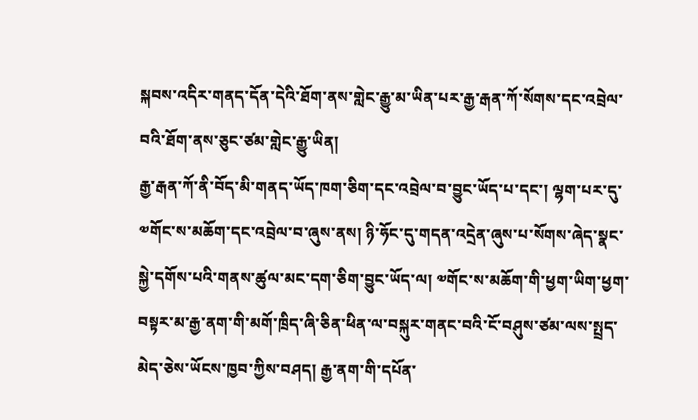སྐབས་འདིར་གནད་དོན་དེའི་ཐོག་ནས་གླེང་རྒྱུ་མ་ཡིན་པར་རྒྱ་རྒན་ཀོ་སོགས་དང་འབྲེལ་བའི་ཐོག་ནས་ཅུང་ཙམ་གླེང་རྒྱུ་ཡིན།
རྒྱ་རྒན་ཀོ་ནི་བོད་མི་གནད་ཡོད་ཁག་ཅིག་དང་འབྲེལ་བ་བྱུང་ཡོད་པ་དང་། ལྷག་པར་དུ་༧གོང་ས་མཆོག་དང་འབྲེལ་བ་ཞུས་ནས། ཉི་ཧོང་དུ་གདན་འདྲེན་ཞུས་པ་སོགས་ཞེད་སྣང་སྐྱེ་དགོས་པའི་གནས་ཚུལ་མང་དག་ཅིག་བྱུང་ཡོད་ལ། ༧གོང་ས་མཆོག་གི་ཕྱག་ཡིག་ཕྱག་བསྟར་མ་རྒྱ་ནག་གི་མགོ་ཁྲིད་ཞི་ཅིན་ཕིན་ལ་བསྐུར་གནང་བའི་ངོ་བཤུས་ཙམ་ལས་སྤྲད་མེད་ཅེས་ཡོངས་ཁྱབ་ཀྱིས་བཤད། རྒྱ་ནག་གི་དཔོན་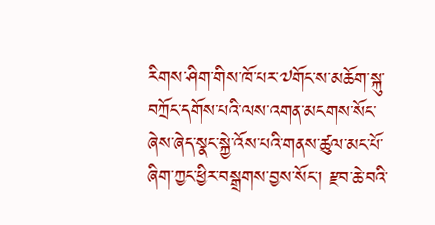རིགས་ཤིག་གིས་ཁོ་པར་༧གོང་ས་མཆོག་སྐུ་བཀྲོང་དགོས་པའི་ལས་འགན་མངགས་སོང་ཞེས་ཞེད་སྣང་སྐྱེ་འོས་པའི་གནས་ཚུལ་མང་པོ་ཞིག་ཀྱང་ཕྱིར་བསྒྲགས་བྱས་སོང་། རྫབ་ཆེ་བའི་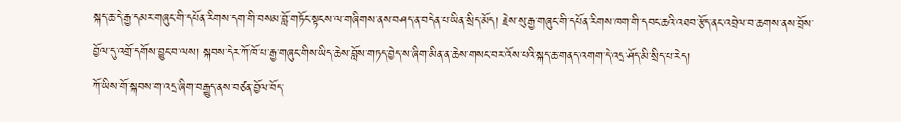སྐད་ཆ་དེ་རྒྱ་དམར་གཞུང་གི་དཔོན་རིགས་དག་གི་བསམ་བློ་གཏོང་སྟངས་ལ་གཞིགས་ནས་བཤད་ན་བདེན་པ་ཡིན་སྲིད་མོད། རྗེས་སུ་རྒྱ་གཞུང་གི་དཔོན་རིགས་ཁག་གི་དབང་ཆའི་འཐབ་རྩོད་ནང་འབྲེལ་བ་ཆགས་ནས་བྲོས་བྱོལ་དུ་འགྲོ་དགོས་བྱུང་བ་ལས། སྐབས་དེར་ཀོ་ཁོ་པ་རྒྱ་གཞུང་གིས་ཡིད་ཆེས་བློས་གཏད་བྱེད་ས་ཞིག་མིན་ན་ཆེས་གསང་བར་འོས་པའི་སྐད་ཆ་གནད་འགག་དེ་འདྲ་ཤོད་མི་སྲིད་པ་རེད།
ཀོ་ཡིས་གོ་སྐབས་ག་འདྲ་ཞིག་བརྒྱུད་ནས་བཙན་བྱོལ་བོད་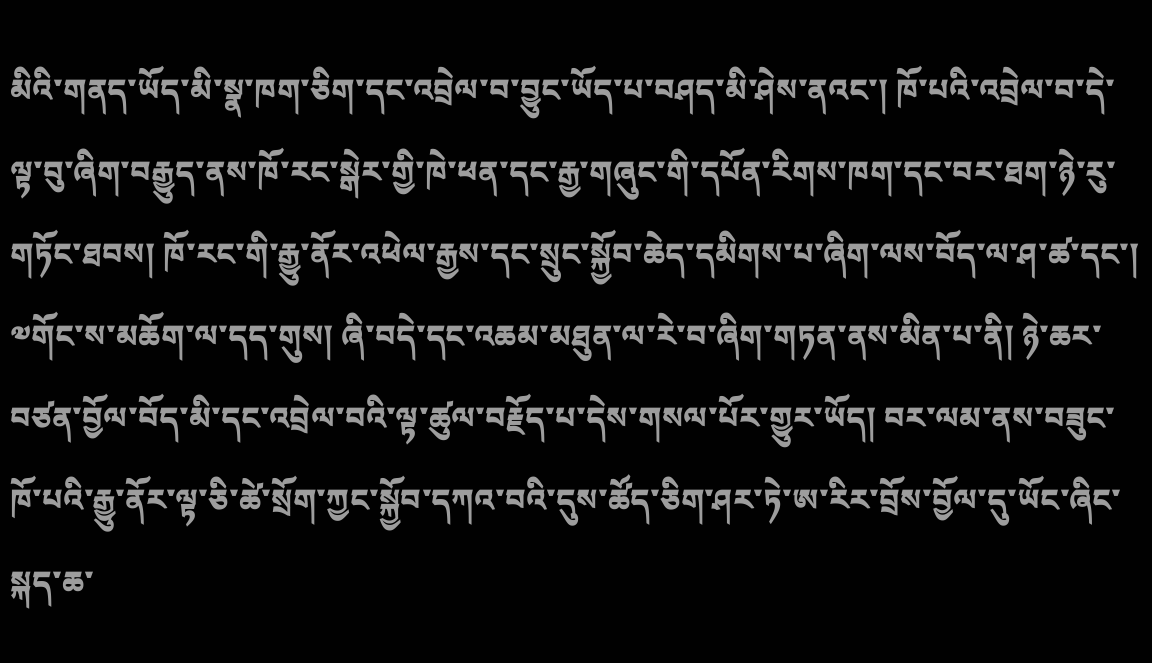མིའི་གནད་ཡོད་མི་སྣ་ཁག་ཅིག་དང་འབྲེལ་བ་བྱུང་ཡོད་པ་བཤད་མི་ཤེས་ནའང་། ཁོ་པའི་འབྲེལ་བ་དེ་ལྟ་བུ་ཞིག་བརྒྱུད་ནས་ཁོ་རང་སྒེར་གྱི་ཁེ་ཕན་དང་རྒྱ་གཞུང་གི་དཔོན་རིགས་ཁག་དང་བར་ཐག་ཉེ་རུ་གཏོང་ཐབས། ཁོ་རང་གི་རྒྱུ་ནོར་འཕེལ་རྒྱས་དང་སྲུང་སྐྱོབ་ཆེད་དམིགས་པ་ཞིག་ལས་བོད་ལ་ཤ་ཚ་དང་། ༧གོང་ས་མཆོག་ལ་དད་གུས། ཞི་བདེ་དང་འཆམ་མཐུན་ལ་རེ་བ་ཞིག་གཏན་ནས་མིན་པ་ནི། ཉེ་ཆར་བཙན་བྱོལ་བོད་མི་དང་འབྲེལ་བའི་ལྟ་ཚུལ་བརྗོད་པ་དེས་གསལ་པོར་གྱུར་ཡོད། བར་ལམ་ནས་བཟུང་ཁོ་པའི་རྒྱུ་ནོར་ལྟ་ཅི་ཚེ་སྲོག་ཀྱང་སྐྱོབ་དཀའ་བའི་དུས་ཚོད་ཅིག་ཤར་ཏེ་ཨ་རིར་བྲོས་བྱོལ་དུ་ཡོང་ཞིང་སྐད་ཆ་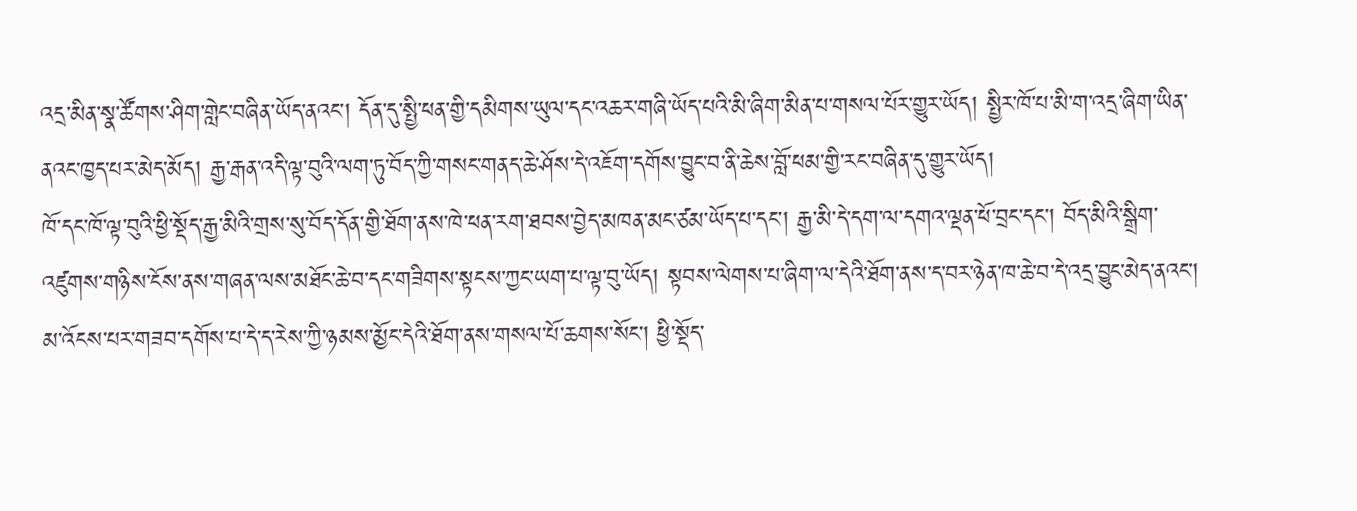འདྲ་མིན་སྣ་ཚོགས་ཤིག་གླེང་བཞིན་ཡོད་ནའང་། དོན་དུ་སྤྱི་ཕན་གྱི་དམིགས་ཡུལ་དང་འཆར་གཞི་ཡོད་པའི་མི་ཞིག་མིན་པ་གསལ་པོར་གྱུར་ཡོད། སྤྱིར་ཁོ་པ་མི་ག་འདྲ་ཞིག་ཡིན་ནའང་ཁྱད་པར་མེད་མོད། རྒྱ་རྒན་འདི་ལྟ་བུའི་ལག་ཏུ་བོད་ཀྱི་གསང་གནད་ཆེ་ཤོས་དེ་འཇོག་དགོས་བྱུང་བ་ནི་ཆེས་བློ་ཕམ་གྱི་རང་བཞིན་དུ་གྱུར་ཡོད།
ཁོ་དང་ཁོ་ལྟ་བུའི་ཕྱི་སྡོད་རྒྱ་མིའི་གྲས་སུ་བོད་དོན་གྱི་ཐོག་ནས་ཁེ་ཕན་རག་ཐབས་བྱེད་མཁན་མང་ཙམ་ཡོད་པ་དང་། རྒྱ་མི་དེ་དག་ལ་དགའ་ལྡན་ཕོ་བྲང་དང་། བོད་མིའི་སྒྲིག་འཛུགས་གཉིས་ངོས་ནས་གཞན་ལས་མཐོང་ཆེ་བ་དང་གཟིགས་སྟངས་ཀྱང་ཡག་པ་ལྟ་བུ་ཡོད། སྟབས་ལེགས་པ་ཞིག་ལ་དེའི་ཐོག་ནས་ད་བར་ཉེན་ཁ་ཆེ་བ་དེ་འདྲ་བྱུང་མེད་ནའང་། མ་འོངས་པར་གཟབ་དགོས་པ་དེ་ད་རེས་ཀྱི་ཉམས་མྱོང་དེའི་ཐོག་ནས་གསལ་པོ་ཆགས་སོང་། ཕྱི་སྡོད་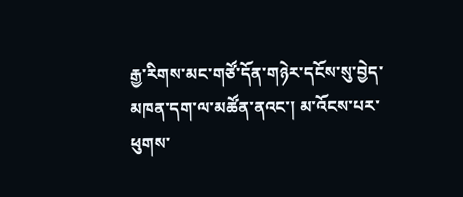རྒྱ་རིགས་མང་གཙོ་དོན་གཉེར་དངོས་སུ་བྱེད་མཁན་དག་ལ་མཚོན་ནའང་། མ་འོངས་པར་ཕུགས་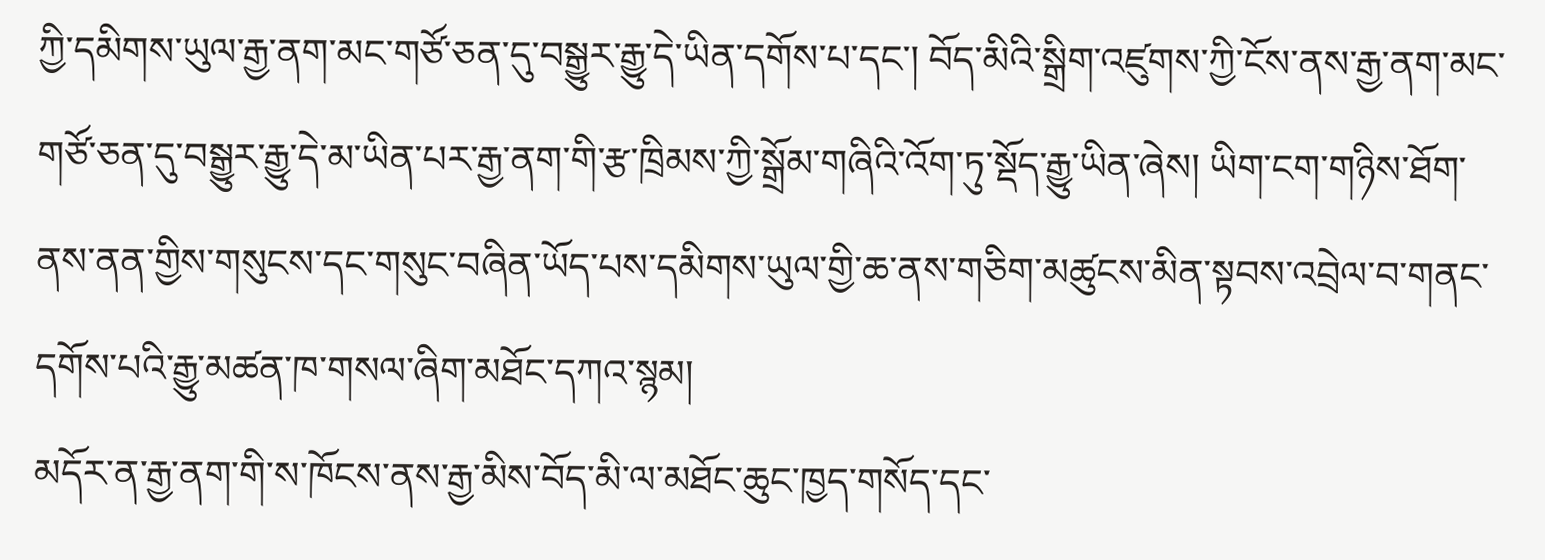ཀྱི་དམིགས་ཡུལ་རྒྱ་ནག་མང་གཙོ་ཅན་དུ་བསྒྱུར་རྒྱུ་དེ་ཡིན་དགོས་པ་དང་། བོད་མིའི་སྒྲིག་འཛུགས་ཀྱི་ངོས་ནས་རྒྱ་ནག་མང་གཙོ་ཅན་དུ་བསྒྱུར་རྒྱུ་དེ་མ་ཡིན་པར་རྒྱ་ནག་གི་རྩ་ཁྲིམས་ཀྱི་སྒྲོམ་གཞིའི་འོག་ཏུ་སྡོད་རྒྱུ་ཡིན་ཞེས། ཡིག་ངག་གཉིས་ཐོག་ནས་ནན་གྱིས་གསུངས་དང་གསུང་བཞིན་ཡོད་པས་དམིགས་ཡུལ་གྱི་ཆ་ནས་གཅིག་མཚུངས་མིན་སྟབས་འབྲེལ་བ་གནང་དགོས་པའི་རྒྱུ་མཚན་ཁ་གསལ་ཞིག་མཐོང་དཀའ་སྙམ།
མདོར་ན་རྒྱ་ནག་གི་ས་ཁོངས་ནས་རྒྱ་མིས་བོད་མི་ལ་མཐོང་ཆུང་ཁྱད་གསོད་དང་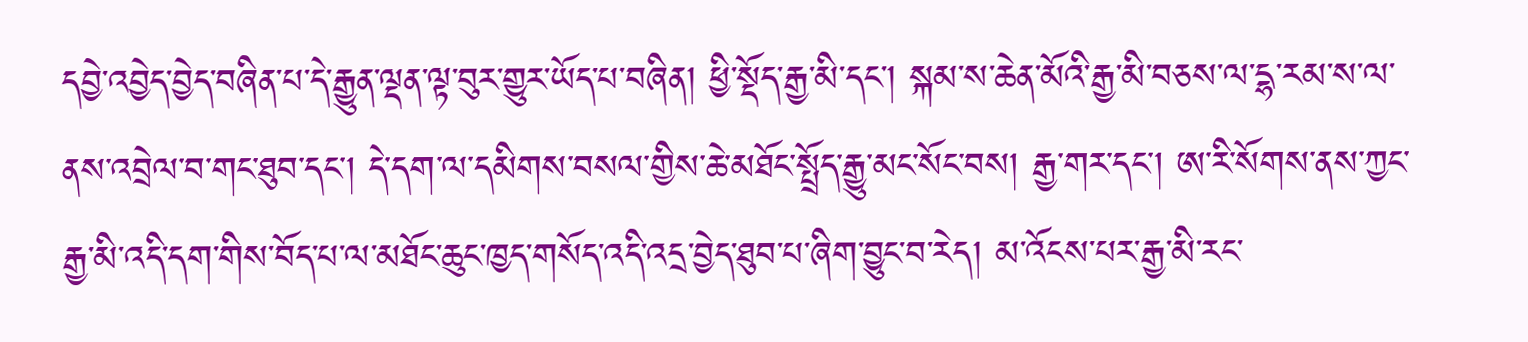དབྱེ་འབྱེད་བྱེད་བཞིན་པ་དེ་རྒྱུན་ལྡན་ལྟ་བུར་གྱུར་ཡོད་པ་བཞིན། ཕྱི་སྡོད་རྒྱ་མི་དང་། སྐམ་ས་ཆེན་མོའི་རྒྱ་མི་བཅས་ལ་དྷ་རམ་ས་ལ་ནས་འབྲེལ་བ་གང་ཐུབ་དང་། དེ་དག་ལ་དམིགས་བསལ་གྱིས་ཆེ་མཐོང་སྤྲོད་རྒྱུ་མང་སོང་བས། རྒྱ་གར་དང་། ཨ་རི་སོགས་ནས་ཀྱང་རྒྱ་མི་འདི་དག་གིས་བོད་པ་ལ་མཐོང་ཆུང་ཁྱད་གསོད་འདི་འདྲ་བྱེད་ཐུབ་པ་ཞིག་བྱུང་བ་རེད། མ་འོངས་པར་རྒྱ་མི་རང་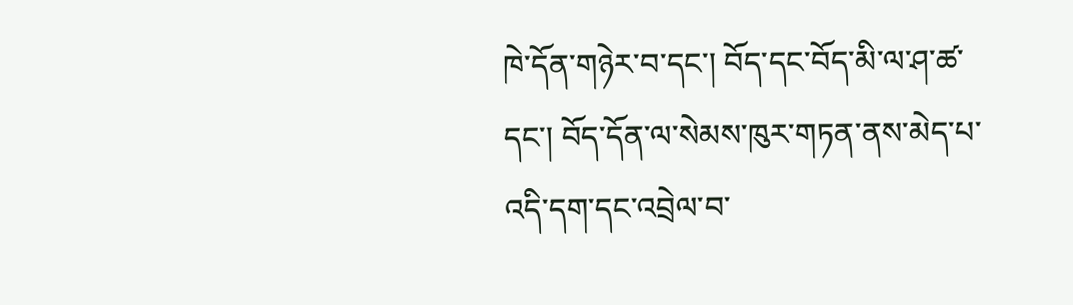ཁེ་དོན་གཉེར་བ་དང་། བོད་དང་བོད་མི་ལ་ཤ་ཚ་དང་། བོད་དོན་ལ་སེམས་ཁུར་གཏན་ནས་མེད་པ་འདི་དག་དང་འབྲེལ་བ་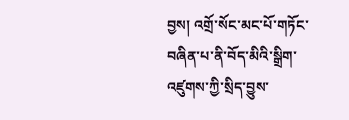བྱས། འགྲོ་སོང་མང་པོ་གཏོང་བཞིན་པ་ནི་བོད་མིའི་སྒྲིག་འཛུགས་ཀྱི་སྲིད་བྱུས་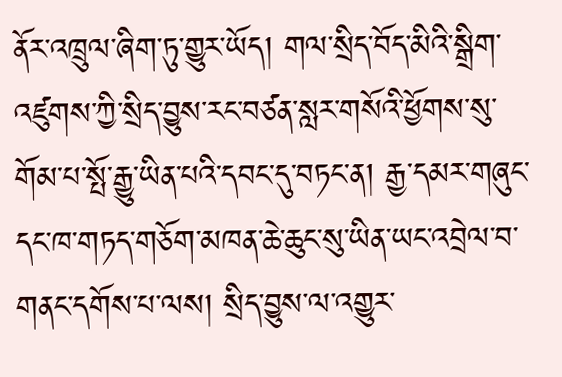ནོར་འཁྲུལ་ཞིག་ཏུ་གྱུར་ཡོད། གལ་སྲིད་བོད་མིའི་སྒྲིག་འཛུགས་ཀྱི་སྲིད་བྱུས་རང་བཙན་སླར་གསོའི་ཕྱོགས་སུ་གོམ་པ་སྤོ་རྒྱུ་ཡིན་པའི་དབང་དུ་བཏང་ན། རྒྱ་དམར་གཞུང་དང་ཁ་གཏད་གཅོག་མཁན་ཆེ་ཆུང་སུ་ཡིན་ཡང་འབྲེལ་བ་གནང་དགོས་པ་ལས། སྲིད་བྱུས་ལ་འགྱུར་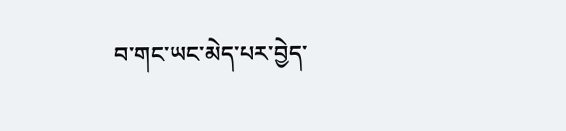བ་གང་ཡང་མེད་པར་བྱེད་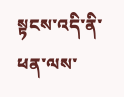སྟངས་འདི་ནི་ཕན་ལས་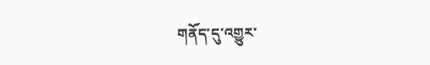གནོད་དུ་འགྱུར་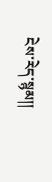ངེས་རེད་སྙམ།།